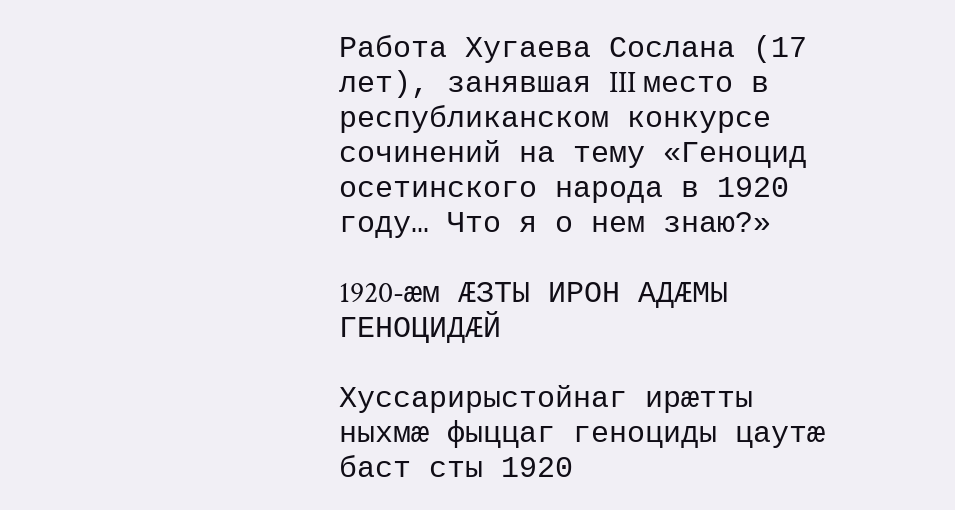Работа Хугаева Сослана (17 лет), занявшая III место в республиканском конкурсе сочинений на тему «Геноцид осетинского народа в 1920 году… Что я о нем знаю?»

1920-æм ÆЗТЫ ИРОН АДÆМЫ ГЕНОЦИДÆЙ

Хуссарирыстойнаг ирæтты ныхмæ фыццаг геноциды цаутæ баст сты 1920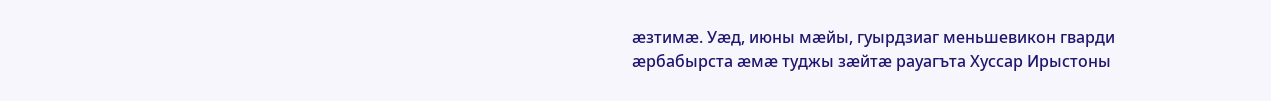æзтимæ. Уæд, июны мæйы, гуырдзиаг меньшевикон гварди æрбабырста æмæ туджы зæйтæ рауагъта Хуссар Ирыстоны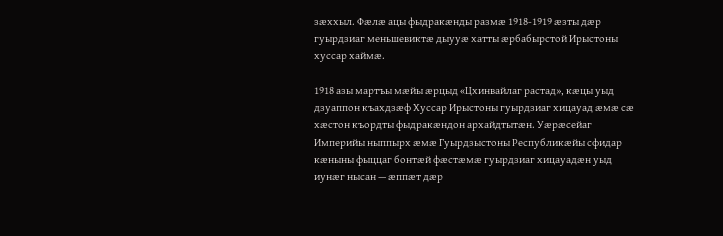зæххыл. Фæлæ ацы фыдракæнды размæ 1918-1919 æзты дæр гуырдзиаг меньшевиктæ дыууæ хатты æрбабырстой Ирыстоны хуссар хаймæ.

1918 азы мартъы мæйы æрцыд «Цхинвайлаг растад», кæцы уыд дзуаппон къахдзæф Хуссар Ирыстоны гуырдзиаг хицауад æмæ сæ хæстон къордты фыдракæндон архайдтытæн. Уæрæсейаг Империйы ныппырх æмæ Гуырдзыстоны Республикæйы сфидар кæныны фыццаг бонтæй фæстæмæ гуырдзиаг хицауадæн уыд иунæг нысан — æппæт дæр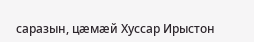саразын, цæмæй Хуссар Ирыстон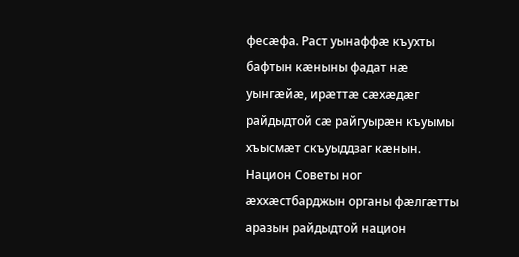фесæфа. Раст уынаффæ къухты бафтын кæныны фадат нæ уынгæйæ, ирæттæ сæхæдæг райдыдтой сæ райгуырæн къуымы хъысмæт скъуыддзаг кæнын. Национ Советы ног æххæстбарджын органы фæлгæтты аразын райдыдтой национ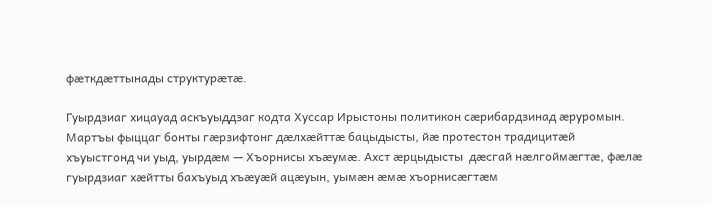фæткдæттынады структурæтæ.

Гуырдзиаг хицауад аскъуыддзаг кодта Хуссар Ирыстоны политикон сæрибардзинад æруромын. Мартъы фыццаг бонты гæрзифтонг дæлхæйттæ бацыдысты, йæ протестон традицитæй  хъуыстгонд чи уыд, уырдæм — Хъорнисы хъæумæ. Ахст æрцыдысты  дæсгай нæлгоймæгтæ, фæлæ гуырдзиаг хæйтты бахъуыд хъæуæй ацæуын, уымæн æмæ хъорнисæгтæм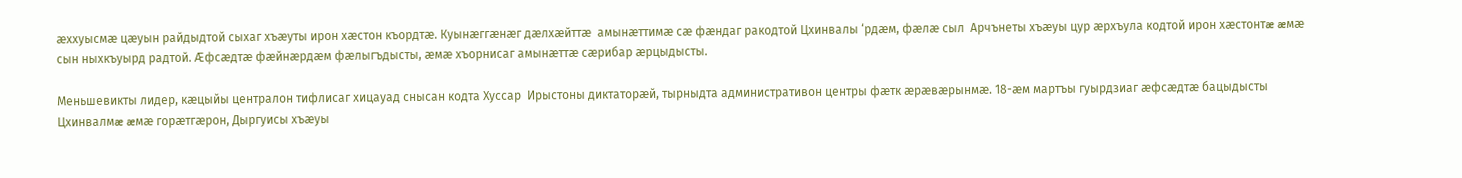æххуысмæ цæуын райдыдтой сыхаг хъæуты ирон хæстон къордтæ. Куынæггæнæг дæлхæйттæ  амынæттимæ сæ фæндаг ракодтой Цхинвалы ‘рдæм, фæлæ сыл  Арчънеты хъæуы цур æрхъула кодтой ирон хæстонтæ æмæ сын ныхкъуырд радтой. Æфсæдтæ фæйнæрдæм фæлыгъдысты, æмæ хъорнисаг амынæттæ сæрибар æрцыдысты.

Меньшевикты лидер, кæцыйы централон тифлисаг хицауад снысан кодта Хуссар  Ирыстоны диктаторæй, тырныдта административон центры фæтк æрæвæрынмæ. 18-æм мартъы гуырдзиаг æфсæдтæ бацыдысты Цхинвалмæ æмæ горæтгæрон, Дыргуисы хъæуы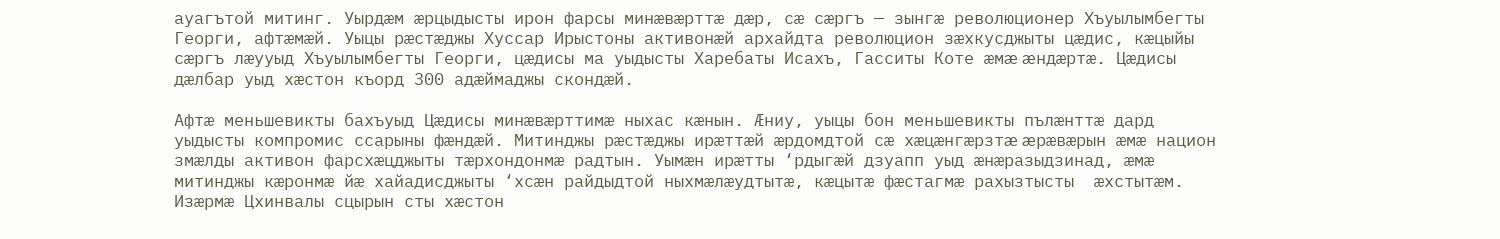ауагътой митинг. Уырдæм æрцыдысты ирон фарсы минæвæрттæ дæр, сæ сæргъ — зынгæ революционер Хъуылымбегты Георги, афтæмæй. Уыцы рæстæджы Хуссар Ирыстоны активонæй архайдта революцион зæхкусджыты цæдис, кæцыйы сæргъ лæууыд Хъуылымбегты Георги, цæдисы ма уыдысты Харебаты Исахъ, Гасситы Коте æмæ æндæртæ. Цæдисы дæлбар уыд хæстон къорд 300 адæймаджы скондæй.

Афтæ меньшевикты бахъуыд Цæдисы минæвæрттимæ ныхас кæнын. Æниу, уыцы бон меньшевикты пълæнттæ дард уыдысты компромис ссарыны фæндæй. Митинджы рæстæджы ирæттæй æрдомдтой сæ хæцæнгæрзтæ æрæвæрын æмæ национ змæлды активон фарсхæцджыты тæрхондонмæ радтын. Уымæн ирæтты ‘рдыгæй дзуапп уыд æнæразыдзинад, æмæ митинджы кæронмæ йæ хайадисджыты ‘хсæн райдыдтой ныхмæлæудтытæ, кæцытæ фæстагмæ рахызтысты  æхстытæм. Изæрмæ Цхинвалы сцырын сты хæстон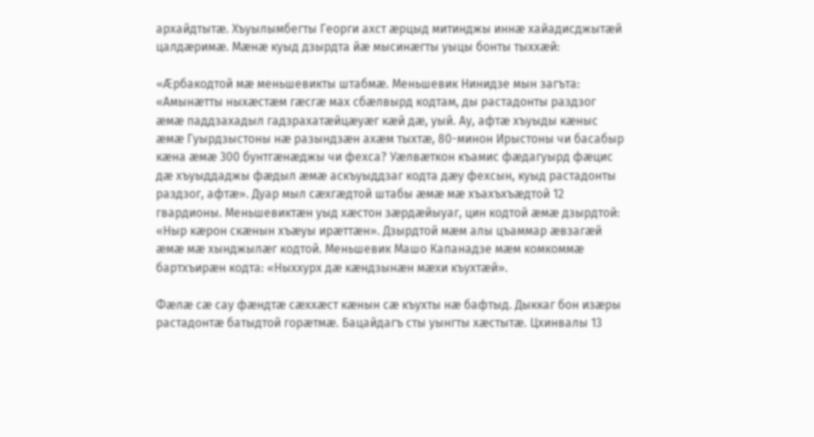архайдтытæ. Хъуылымбегты Георги ахст æрцыд митинджы иннæ хайадисджытæй цалдæримæ. Мæнæ куыд дзырдта йæ мысинæгты уыцы бонты тыххæй:

«Æрбакодтой мæ меньшевикты штабмæ. Меньшевик Нинидзе мын загъта: «Амынæтты ныхæстæм гæсгæ мах сбæлвырд кодтам, ды растадонты раздзог æмæ паддзахадыл гадзрахатæйцæуæг кæй дæ, уый. Ау, афтæ хъуыды кæныс æмæ Гуырдзыстоны нæ разындзæн ахæм тыхтæ, 80-минон Ирыстоны чи басабыр кæна æмæ 300 бунтгæнæджы чи фехса? Уæлвæткон къамис фæдагуырд фæцис дæ хъуыддаджы фæдыл æмæ аскъуыддзаг кодта дæу фехсын, куыд растадонты раздзог, афтæ». Дуар мыл сæхгæдтой штабы æмæ мæ хъахъхъæдтой 12 гвардионы. Меньшевиктæн уыд хæстон зæрдæйыуаг, цин кодтой æмæ дзырдтой: «Ныр кæрон скæнын хъæуы ирæттæн». Дзырдтой мæм алы цъаммар æвзагæй æмæ мæ хынджылæг кодтой. Меньшевик Машо Капанадзе мæм комкоммæ бартхъирæн кодта: «Ныххурх дæ кæндзынæн мæхи къухтæй».

Фæлæ сæ сау фæндтæ сæххæст кæнын сæ къухты нæ бафтыд. Дыккаг бон изæры растадонтæ батыдтой горæтмæ. Бацайдагъ сты уынгты хæстытæ. Цхинвалы 13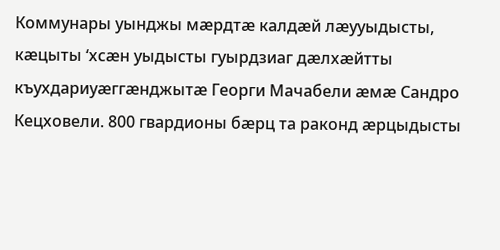Коммунары уынджы мæрдтæ калдæй лæууыдысты, кæцыты ‘хсæн уыдысты гуырдзиаг дæлхæйтты къухдариуæггæнджытæ Георги Мачабели æмæ Сандро Кецховели. 800 гвардионы бæрц та раконд æрцыдысты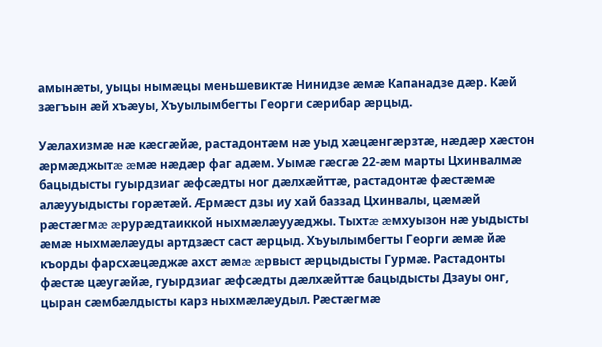амынæты, уыцы нымæцы меньшевиктæ Нинидзе æмæ Капанадзе дæр. Кæй зæгъын æй хъæуы, Хъуылымбегты Георги сæрибар æрцыд.

Уæлахизмæ нæ кæсгæйæ, растадонтæм нæ уыд хæцæнгæрзтæ, нæдæр хæстон æрмæджытæ æмæ нæдæр фаг адæм. Уымæ гæсгæ 22-æм марты Цхинвалмæ бацыдысты гуырдзиаг æфсæдты ног дæлхæйттæ, растадонтæ фæстæмæ алæууыдысты горæтæй. Æрмæст дзы иу хай баззад Цхинвалы, цæмæй рæстæгмæ æрурæдтаиккой ныхмæлæууæджы. Тыхтæ æмхуызон нæ уыдысты æмæ ныхмæлæуды артдзæст саст æрцыд. Хъуылымбегты Георги æмæ йæ къорды фарсхæцæджæ ахст æмæ æрвыст æрцыдысты Гурмæ. Растадонты фæстæ цæугæйæ, гуырдзиаг æфсæдты дæлхæйттæ бацыдысты Дзауы онг, цыран сæмбæлдысты карз ныхмæлæудыл. Рæстæгмæ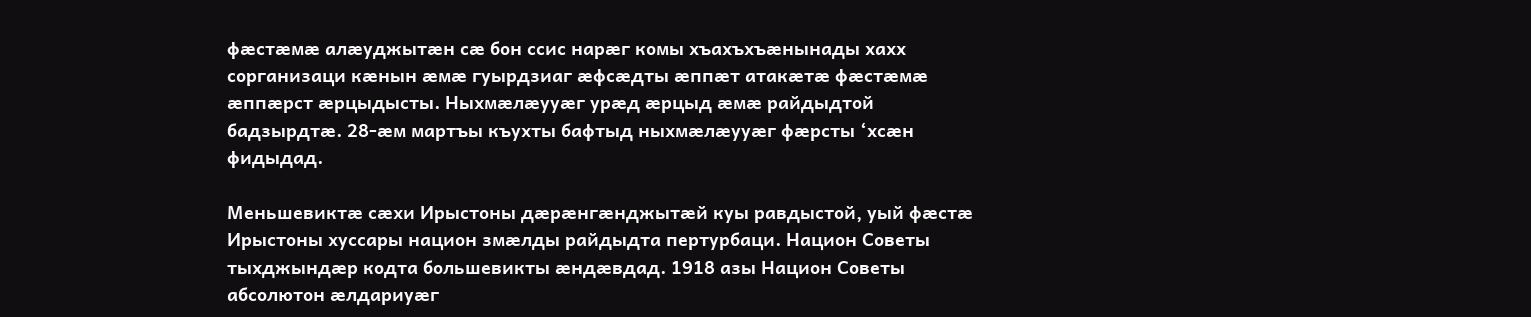фæстæмæ алæуджытæн сæ бон ссис нарæг комы хъахъхъæнынады хахх сорганизаци кæнын æмæ гуырдзиаг æфсæдты æппæт атакæтæ фæстæмæ æппæрст æрцыдысты. Ныхмæлæууæг урæд æрцыд æмæ райдыдтой бадзырдтæ. 28-æм мартъы къухты бафтыд ныхмæлæууæг фæрсты ‘хсæн  фидыдад.

Меньшевиктæ сæхи Ирыстоны дæрæнгæнджытæй куы равдыстой, уый фæстæ Ирыстоны хуссары национ змæлды райдыдта пертурбаци. Национ Советы тыхджындæр кодта большевикты æндæвдад. 1918 азы Национ Советы абсолютон æлдариуæг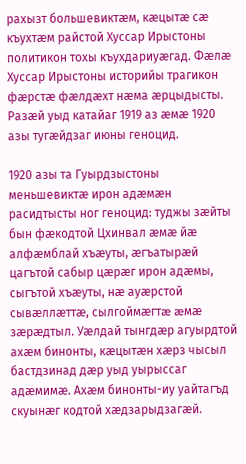рахызт большевиктæм, кæцытæ сæ къухтæм райстой Хуссар Ирыстоны политикон тохы къухдариуæгад. Фæлæ Хуссар Ирыстоны историйы трагикон фæрстæ фæлдæхт нæма æрцыдысты. Разæй уыд катайаг 1919 аз æмæ 1920 азы тугæйдзаг июны геноцид.

1920 азы та Гуырдзыстоны меньшевиктæ ирон адæмæн расидтысты ног геноцид: туджы зæйты бын фæкодтой Цхинвал æмæ йæ алфæмблай хъæуты, æгъатырæй цагътой сабыр цæрæг ирон адæмы, сыгътой хъæуты, нæ ауæрстой сывæллæттæ, сылгоймæгтæ æмæ зæрæдтыл. Уæлдай тынгдæр агуырдтой ахæм бинонты, кæцытæн хæрз чысыл бастдзинад дæр уыд уырыссаг адæмимæ. Ахæм бинонты-иу уайтагъд скуынæг кодтой хæдзарыдзагæй.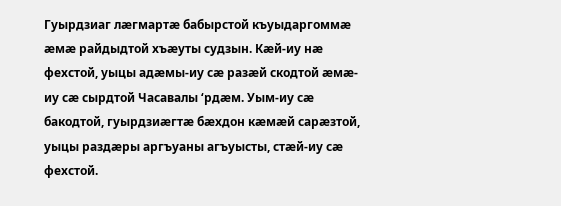Гуырдзиаг лæгмартæ бабырстой къуыдаргоммæ æмæ райдыдтой хъæуты судзын. Кæй-иу нæ фехстой, уыцы адæмы-иу сæ разæй скодтой æмæ-иу сæ сырдтой Часавалы ‘рдæм. Уым-иу сæ бакодтой, гуырдзиæгтæ бæхдон кæмæй сарæзтой, уыцы раздæры аргъуаны агъуысты, стæй-иу сæ фехстой.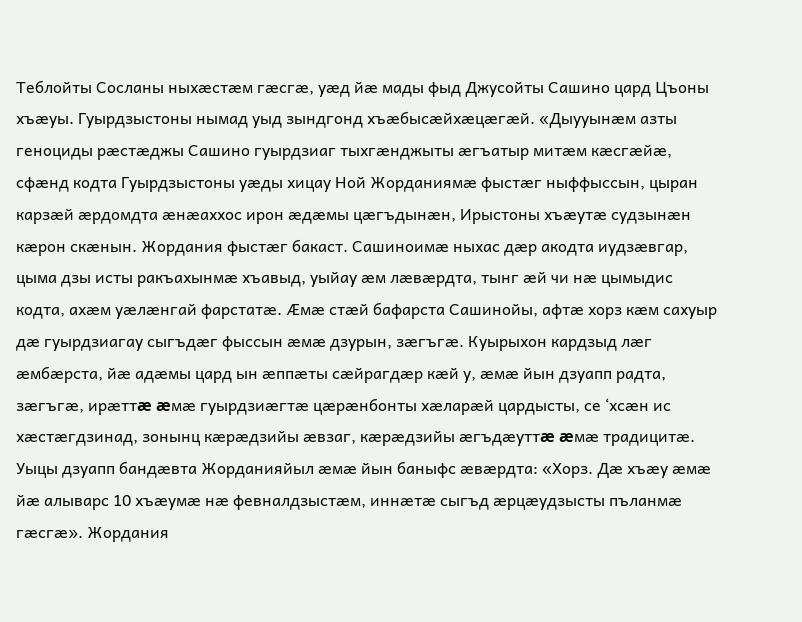Теблойты Сосланы ныхæстæм гæсгæ, уæд йæ мады фыд Джусойты Сашино цард Цъоны хъæуы. Гуырдзыстоны нымад уыд зындгонд хъæбысæйхæцæгæй. «Дыууынæм азты геноциды рæстæджы Сашино гуырдзиаг тыхгæнджыты æгъатыр митæм кæсгæйæ, сфæнд кодта Гуырдзыстоны уæды хицау Ной Жорданиямæ фыстæг ныффыссын, цыран карзæй æрдомдта æнæаххос ирон æдæмы цæгъдынæн, Ирыстоны хъæутæ судзынæн кæрон скæнын. Жордания фыстæг бакаст. Сашиноимæ ныхас дæр акодта иудзæвгар, цыма дзы исты ракъахынмæ хъавыд, уыйау æм лæвæрдта, тынг æй чи нæ цымыдис кодта, ахæм уæлæнгай фарстатæ. Æмæ стæй бафарста Сашинойы, афтæ хорз кæм сахуыр дæ гуырдзиагау сыгъдæг фыссын æмæ дзурын, зæгъгæ. Куырыхон кардзыд лæг æмбæрста, йæ адæмы цард ын æппæты сæйрагдæр кæй у, æмæ йын дзуапп радта, зæгъгæ, ирæттæ æмæ гуырдзиæгтæ цæрæнбонты хæларæй цардысты, се ‘хсæн ис хæстæгдзинад, зонынц кæрæдзийы æвзаг, кæрæдзийы æгъдæуттæ æмæ традицитæ. Уыцы дзуапп бандæвта Жорданияйыл æмæ йын баныфс æвæрдта: «Хорз. Дæ хъæу æмæ йæ алыварс 10 хъæумæ нæ февналдзыстæм, иннæтæ сыгъд æрцæудзысты пъланмæ гæсгæ». Жордания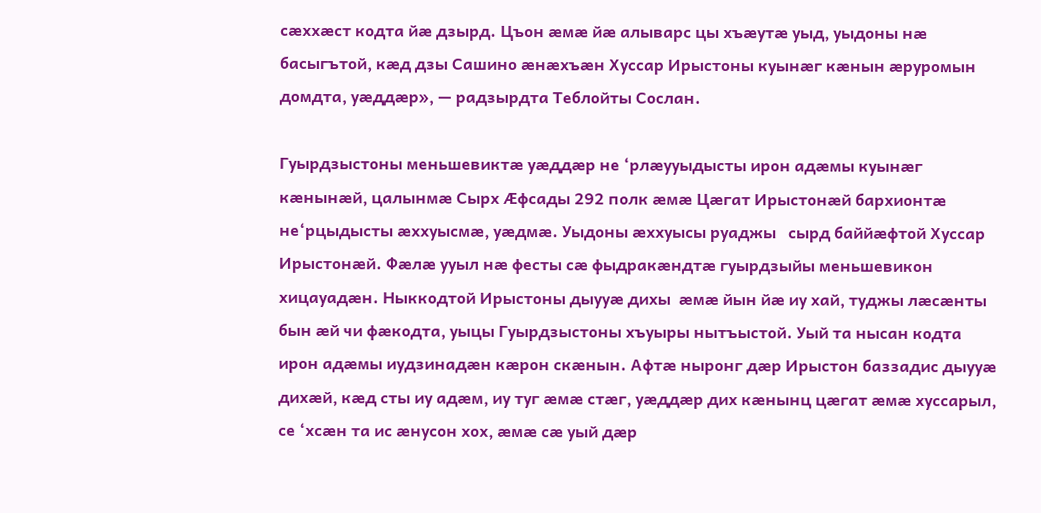сæххæст кодта йæ дзырд. Цъон æмæ йæ алыварс цы хъæутæ уыд, уыдоны нæ басыгътой, кæд дзы Сашино æнæхъæн Хуссар Ирыстоны куынæг кæнын æруромын домдта, уæддæр», — радзырдта Теблойты Сослан.

Гуырдзыстоны меньшевиктæ уæддæр не ‘рлæууыдысты ирон адæмы куынæг кæнынæй, цалынмæ Сырх Æфсады 292 полк æмæ Цæгат Ирыстонæй бархионтæ не‘рцыдысты æххуысмæ, уæдмæ. Уыдоны æххуысы руаджы   сырд баййæфтой Хуссар Ирыстонæй. Фæлæ ууыл нæ фесты сæ фыдракæндтæ гуырдзыйы меньшевикон хицауадæн. Ныккодтой Ирыстоны дыууæ дихы  æмæ йын йæ иу хай, туджы лæсæнты бын æй чи фæкодта, уыцы Гуырдзыстоны хъуыры нытъыстой. Уый та нысан кодта ирон адæмы иудзинадæн кæрон скæнын. Афтæ ныронг дæр Ирыстон баззадис дыууæ дихæй, кæд сты иу адæм, иу туг æмæ стæг, уæддæр дих кæнынц цæгат æмæ хуссарыл, се ‘хсæн та ис æнусон хох, æмæ сæ уый дæр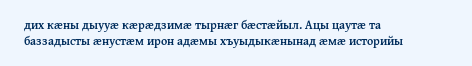дих кæны дыууæ кæрæдзимæ тырнæг бæстæйыл. Ацы цаутæ та баззадысты æнустæм ирон адæмы хъуыдыкæнынад æмæ историйы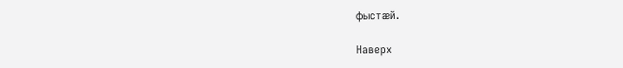фыстæй.

Наверх